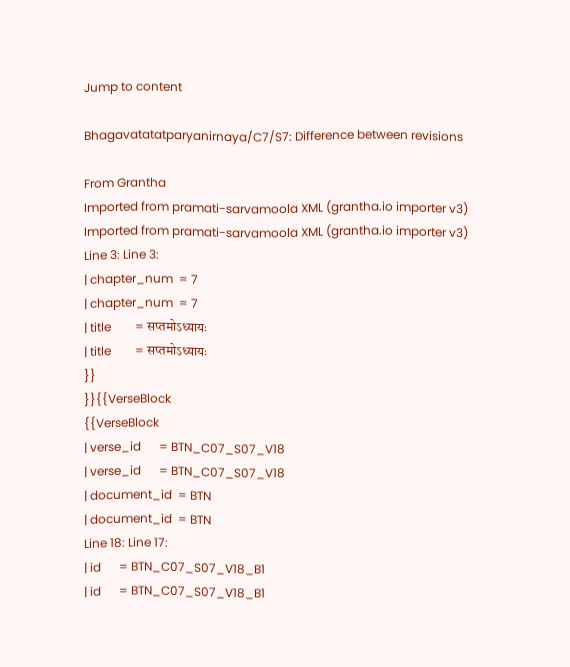Jump to content

Bhagavatatatparyanirnaya/C7/S7: Difference between revisions

From Grantha
Imported from pramati-sarvamoola XML (grantha.io importer v3)
Imported from pramati-sarvamoola XML (grantha.io importer v3)
Line 3: Line 3:
| chapter_num  = 7
| chapter_num  = 7
| title        = सप्तमोऽध्यायः
| title        = सप्तमोऽध्यायः
}}
}}{{VerseBlock
{{VerseBlock
| verse_id      = BTN_C07_S07_V18
| verse_id      = BTN_C07_S07_V18
| document_id  = BTN
| document_id  = BTN
Line 18: Line 17:
| id      = BTN_C07_S07_V18_B1
| id      = BTN_C07_S07_V18_B1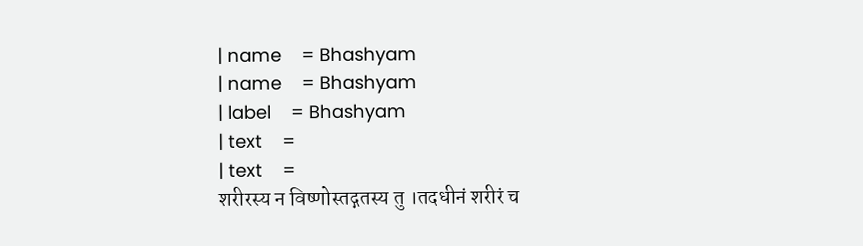| name    = Bhashyam
| name    = Bhashyam
| label    = Bhashyam
| text    =
| text    =
शरीरस्य न विष्णोस्तद्गतस्य तु ।तदधीनं शरीरं च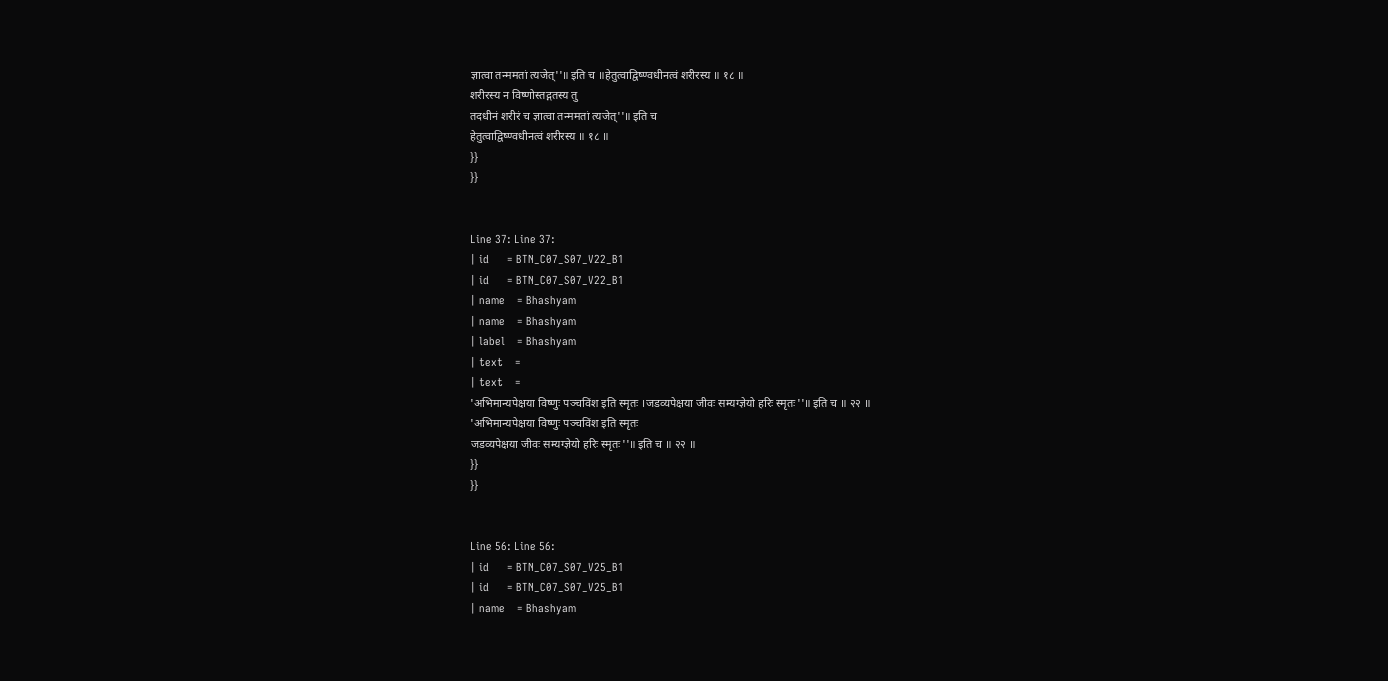ज्ञात्वा तन्ममतां त्यजेत्''॥ इति च ॥हेतुत्वाद्विष्ण्वधीनत्वं शरीरस्य ॥ १८ ॥
शरीरस्य न विष्णोस्तद्गतस्य तु
तदधीनं शरीरं च ज्ञात्वा तन्ममतां त्यजेत्''॥ इति च
हेतुत्वाद्विष्ण्वधीनत्वं शरीरस्य ॥ १८ ॥
}}
}}


Line 37: Line 37:
| id      = BTN_C07_S07_V22_B1
| id      = BTN_C07_S07_V22_B1
| name    = Bhashyam
| name    = Bhashyam
| label    = Bhashyam
| text    =
| text    =
'अभिमान्यपेक्षया विष्णुः पञ्चविंश इति स्मृतः ।जडव्यपेक्षया जीवः सम्यग्ज्ञेयो हरिः स्मृतः''॥ इति च ॥ २२ ॥
'अभिमान्यपेक्षया विष्णुः पञ्चविंश इति स्मृतः
जडव्यपेक्षया जीवः सम्यग्ज्ञेयो हरिः स्मृतः''॥ इति च ॥ २२ ॥
}}
}}


Line 56: Line 56:
| id      = BTN_C07_S07_V25_B1
| id      = BTN_C07_S07_V25_B1
| name    = Bhashyam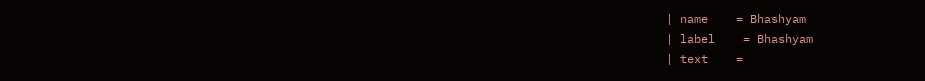| name    = Bhashyam
| label    = Bhashyam
| text    =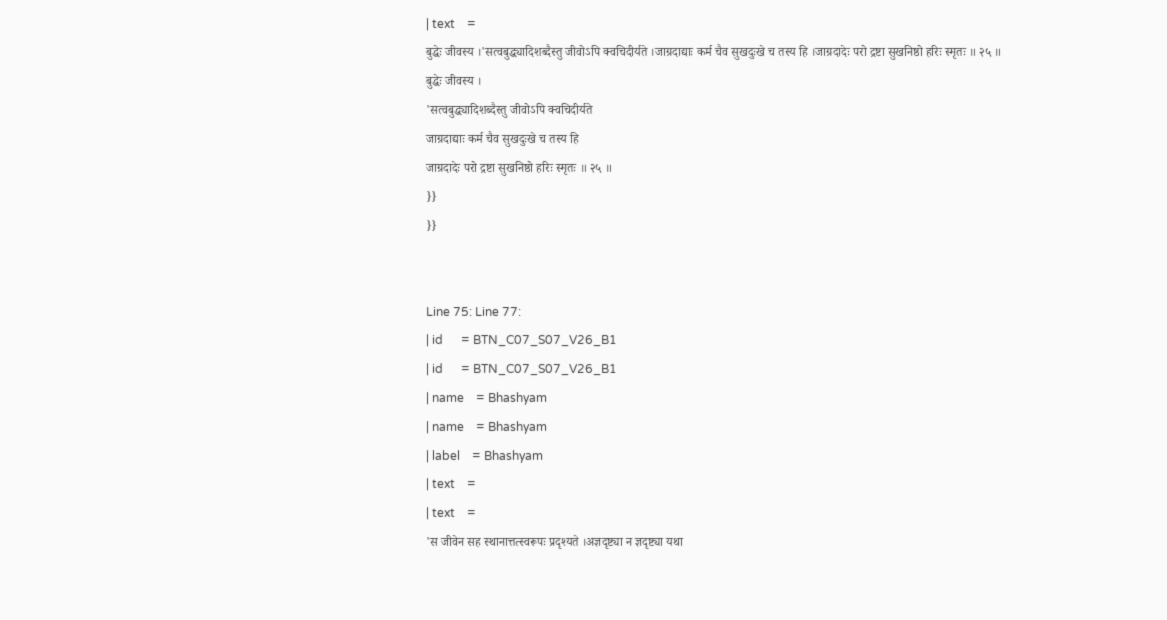| text    =
बुद्धेः जीवस्य ।'सत्वबुद्ध्यादिशब्दैस्तु जीवोऽपि क्वचिदीर्यते ।जाग्रदाद्याः कर्म चैव सुखदुःखे च तस्य हि ।जाग्रदादेः परो द्रष्टा सुखनिष्ठो हरिः स्मृतः ॥ २५ ॥
बुद्धेः जीवस्य ।
'सत्वबुद्ध्यादिशब्दैस्तु जीवोऽपि क्वचिदीर्यते
जाग्रदाद्याः कर्म चैव सुखदुःखे च तस्य हि
जाग्रदादेः परो द्रष्टा सुखनिष्ठो हरिः स्मृतः ॥ २५ ॥
}}
}}


Line 75: Line 77:
| id      = BTN_C07_S07_V26_B1
| id      = BTN_C07_S07_V26_B1
| name    = Bhashyam
| name    = Bhashyam
| label    = Bhashyam
| text    =
| text    =
'स जीवेन सह स्थानात्तत्स्वरूपः प्रदृश्यते ।अज्ञदृष्ट्या न ज्ञदृष्ट्या यथा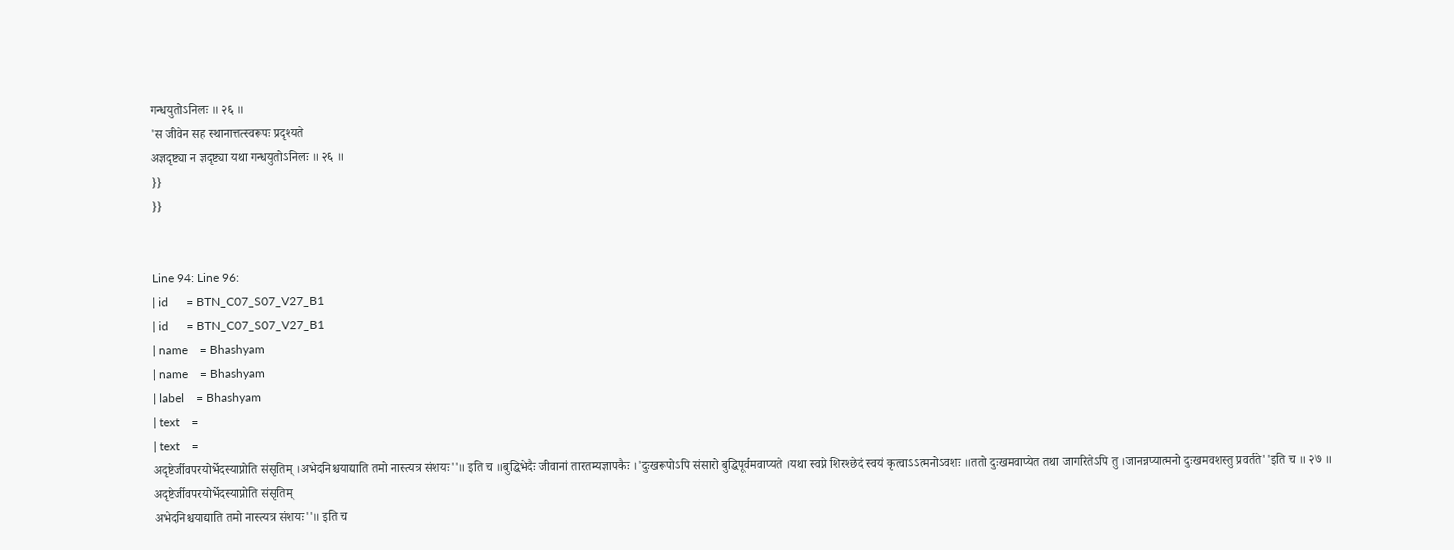गन्धयुतोऽनिलः ॥ २६ ॥
'स जीवेन सह स्थानात्तत्स्वरूपः प्रदृश्यते
अज्ञदृष्ट्या न ज्ञदृष्ट्या यथा गन्धयुतोऽनिलः ॥ २६ ॥
}}
}}


Line 94: Line 96:
| id      = BTN_C07_S07_V27_B1
| id      = BTN_C07_S07_V27_B1
| name    = Bhashyam
| name    = Bhashyam
| label    = Bhashyam
| text    =
| text    =
अदृष्टेर्जीवपरयोर्भेदस्याप्नोति संसृतिम् ।अभेदनिश्चयाद्याति तमो नास्त्यत्र संशयः''॥ इति च ॥बुद्धिभेदैः जीवानां तारतम्यज्ञापकैः ।'दुःखरूपोऽपि संसारो बुद्धिपूर्वमवाप्यते ।यथा स्वप्ने शिरश्छेदं स्वयं कृत्वाऽऽत्मनोऽवशः ॥ततो दुःखमवाप्येत तथा जागरितेऽपि तु ।जानन्नप्यात्मनो दुःखमवशस्तु प्रवर्तते''इति च ॥ २७ ॥
अदृष्टेर्जीवपरयोर्भेदस्याप्नोति संसृतिम्
अभेदनिश्चयाद्याति तमो नास्त्यत्र संशयः''॥ इति च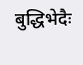बुद्धिभेदैः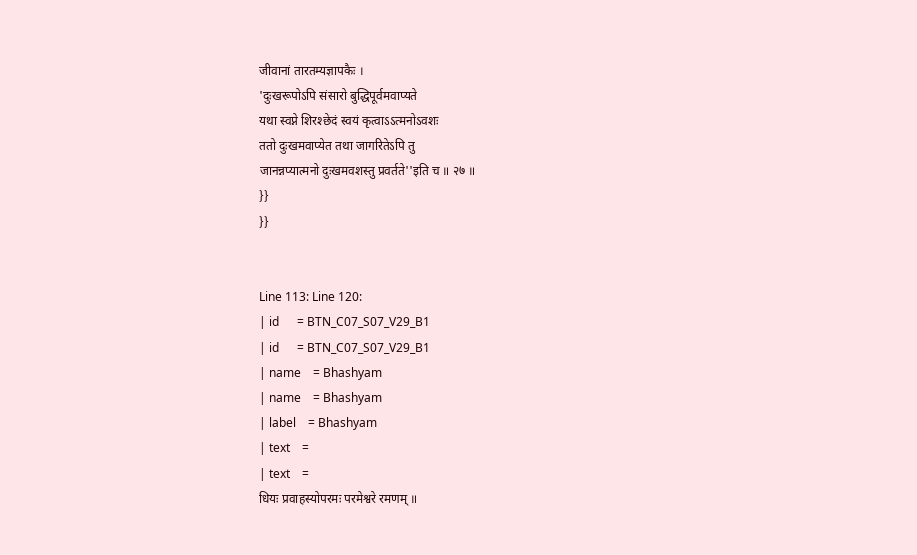जीवानां तारतम्यज्ञापकैः ।
'दुःखरूपोऽपि संसारो बुद्धिपूर्वमवाप्यते
यथा स्वप्ने शिरश्छेदं स्वयं कृत्वाऽऽत्मनोऽवशः
ततो दुःखमवाप्येत तथा जागरितेऽपि तु
जानन्नप्यात्मनो दुःखमवशस्तु प्रवर्तते''इति च ॥ २७ ॥
}}
}}


Line 113: Line 120:
| id      = BTN_C07_S07_V29_B1
| id      = BTN_C07_S07_V29_B1
| name    = Bhashyam
| name    = Bhashyam
| label    = Bhashyam
| text    =
| text    =
धियः प्रवाहस्योपरमः परमेश्वरे रमणम् ॥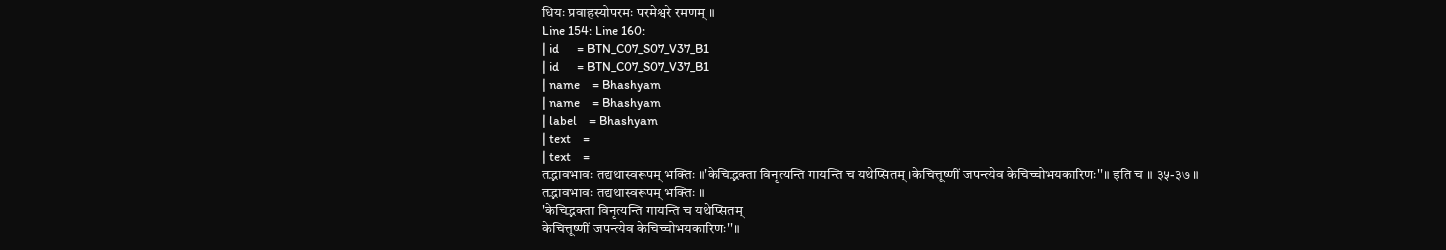धियः प्रवाहस्योपरमः परमेश्वरे रमणम् ॥
Line 154: Line 160:
| id      = BTN_C07_S07_V37_B1
| id      = BTN_C07_S07_V37_B1
| name    = Bhashyam
| name    = Bhashyam
| label    = Bhashyam
| text    =
| text    =
तद्भावभावः तद्यथास्वरूपम् भक्तिः ॥'केचिद्भक्ता विनृत्यन्ति गायन्ति च यथेप्सितम् ।केचित्तूष्णीं जपन्त्येव केचिच्चोभयकारिणः''॥ इति च ॥ ३५-३७ ॥
तद्भावभावः तद्यथास्वरूपम् भक्तिः ॥
'केचिद्भक्ता विनृत्यन्ति गायन्ति च यथेप्सितम्
केचित्तूष्णीं जपन्त्येव केचिच्चोभयकारिणः''॥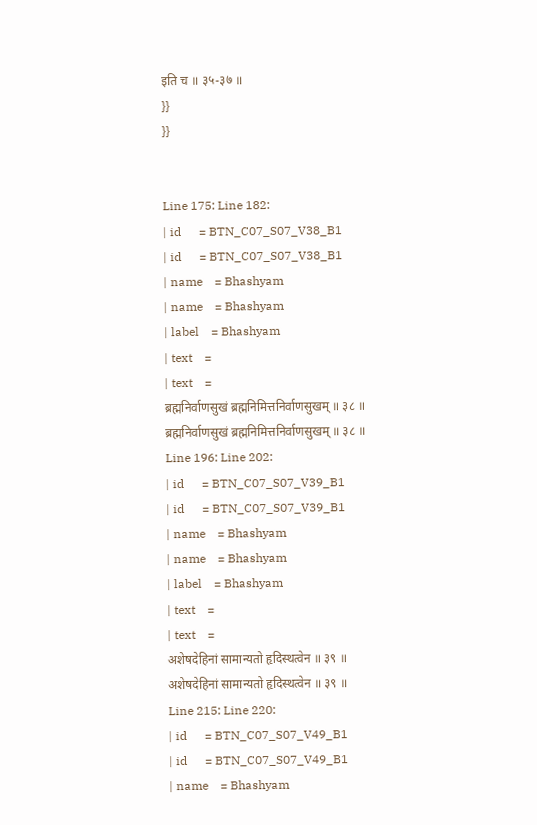इति च ॥ ३५-३७ ॥
}}
}}


Line 175: Line 182:
| id      = BTN_C07_S07_V38_B1
| id      = BTN_C07_S07_V38_B1
| name    = Bhashyam
| name    = Bhashyam
| label    = Bhashyam
| text    =
| text    =
ब्रह्मनिर्वाणसुखं ब्रह्मनिमित्तनिर्वाणसुखम् ॥ ३८ ॥
ब्रह्मनिर्वाणसुखं ब्रह्मनिमित्तनिर्वाणसुखम् ॥ ३८ ॥
Line 196: Line 202:
| id      = BTN_C07_S07_V39_B1
| id      = BTN_C07_S07_V39_B1
| name    = Bhashyam
| name    = Bhashyam
| label    = Bhashyam
| text    =
| text    =
अशेषदेहिनां सामान्यतो हृदिस्थत्वेन ॥ ३९ ॥
अशेषदेहिनां सामान्यतो हृदिस्थत्वेन ॥ ३९ ॥
Line 215: Line 220:
| id      = BTN_C07_S07_V49_B1
| id      = BTN_C07_S07_V49_B1
| name    = Bhashyam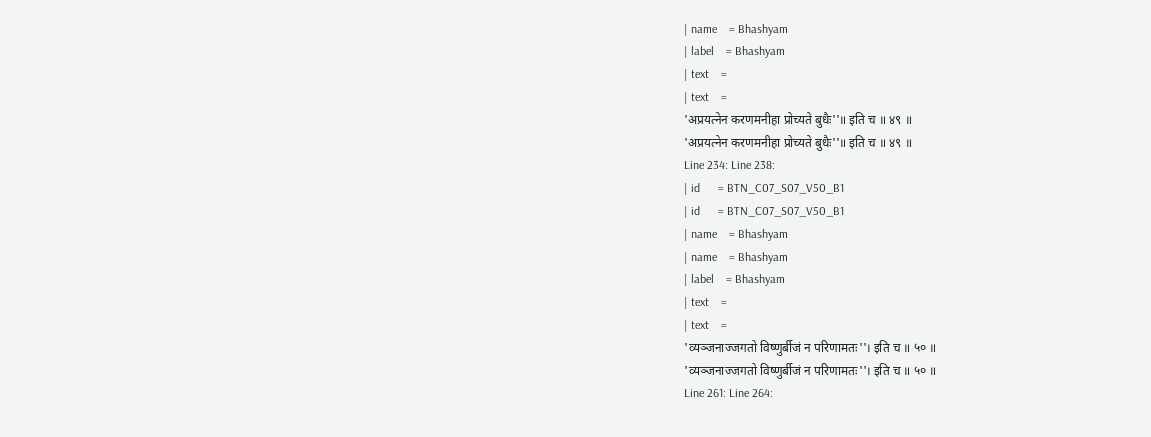| name    = Bhashyam
| label    = Bhashyam
| text    =
| text    =
'अप्रयत्नेन करणमनीहा प्रोच्यते बुधैः''॥ इति च ॥ ४९ ॥
'अप्रयत्नेन करणमनीहा प्रोच्यते बुधैः''॥ इति च ॥ ४९ ॥
Line 234: Line 238:
| id      = BTN_C07_S07_V50_B1
| id      = BTN_C07_S07_V50_B1
| name    = Bhashyam
| name    = Bhashyam
| label    = Bhashyam
| text    =
| text    =
'व्यञ्जनाज्जगतो विष्णुर्बीजं न परिणामतः''। इति च ॥ ५० ॥
'व्यञ्जनाज्जगतो विष्णुर्बीजं न परिणामतः''। इति च ॥ ५० ॥
Line 261: Line 264: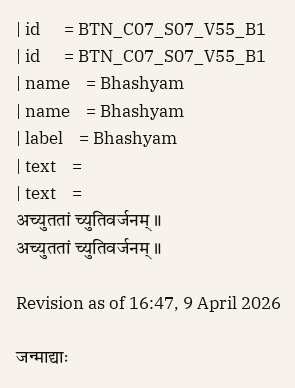| id      = BTN_C07_S07_V55_B1
| id      = BTN_C07_S07_V55_B1
| name    = Bhashyam
| name    = Bhashyam
| label    = Bhashyam
| text    =
| text    =
अच्युततां च्युतिवर्जनम् ॥
अच्युततां च्युतिवर्जनम् ॥

Revision as of 16:47, 9 April 2026

जन्माद्याः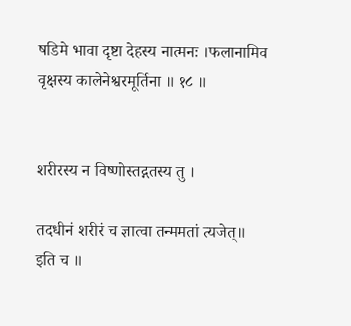षडिमे भावा दृष्टा देहस्य नात्मनः ।फलानामिव वृक्षस्य कालेनेश्वरमूर्तिना ॥ १८ ॥


शरीरस्य न विष्णोस्तद्गतस्य तु ।

तदधीनं शरीरं च ज्ञात्वा तन्ममतां त्यजेत्॥ इति च ॥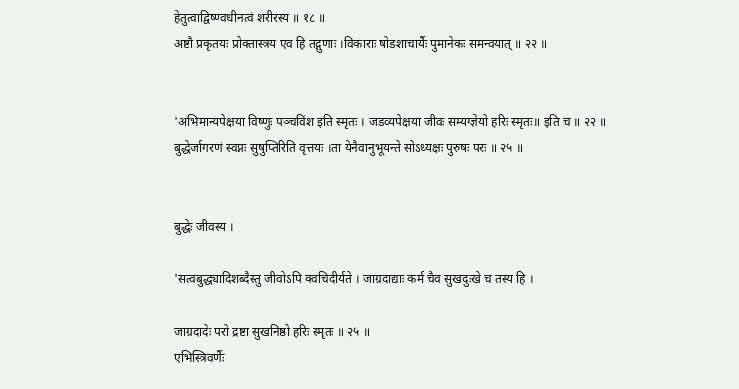हेतुत्वाद्विष्ण्वधीनत्वं शरीरस्य ॥ १८ ॥
अष्टौ प्रकृतयः प्रोक्तास्त्रय एव हि तद्गुणाः ।विकाराः षोडशाचार्यैः पुमानेकः समन्वयात् ॥ २२ ॥


'अभिमान्यपेक्षया विष्णुः पञ्चविंश इति स्मृतः । जडव्यपेक्षया जीवः सम्यग्ज्ञेयो हरिः स्मृतः॥ इति च ॥ २२ ॥
बुद्धेर्जागरणं स्वप्नः सुषुप्तिरिति वृत्तयः ।ता येनैवानुभूयन्ते सोऽध्यक्षः पुरुषः परः ॥ २५ ॥


बुद्धेः जीवस्य ।

'सत्वबुद्ध्यादिशब्दैस्तु जीवोऽपि क्वचिदीर्यते । जाग्रदाद्याः कर्म चैव सुखदुःखे च तस्य हि ।

जाग्रदादेः परो द्रष्टा सुखनिष्ठो हरिः स्मृतः ॥ २५ ॥
एभिस्त्रिवर्णैः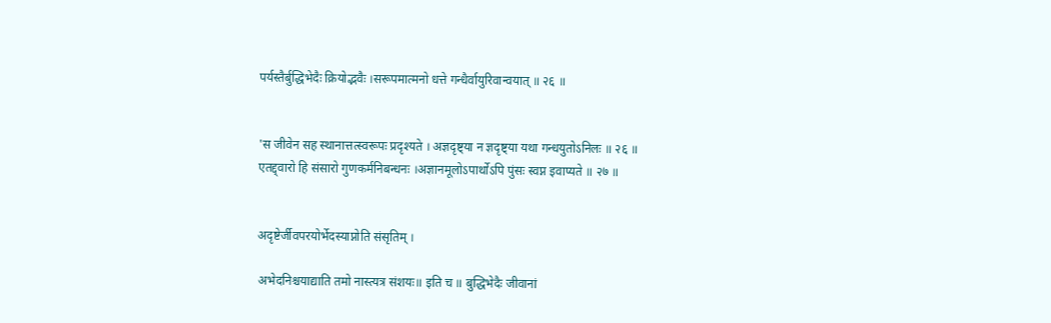पर्यस्तैर्बुद्धिभेदैः क्रियोद्भवैः ।सरूपमात्मनो धत्ते गन्धैर्वायुरिवान्वयात् ॥ २६ ॥


'स जीवेन सह स्थानात्तत्स्वरूपः प्रदृश्यते । अज्ञदृष्ट्या न ज्ञदृष्ट्या यथा गन्धयुतोऽनिलः ॥ २६ ॥
एतद्द्वारो हि संसारो गुणकर्मनिबन्धनः ।अज्ञानमूलोऽपार्थोऽपि पुंसः स्वप्न इवाप्यते ॥ २७ ॥


अदृष्टेर्जीवपरयोर्भेदस्याप्नोति संसृतिम् ।

अभेदनिश्चयाद्याति तमो नास्त्यत्र संशयः॥ इति च ॥ बुद्धिभेदैः जीवानां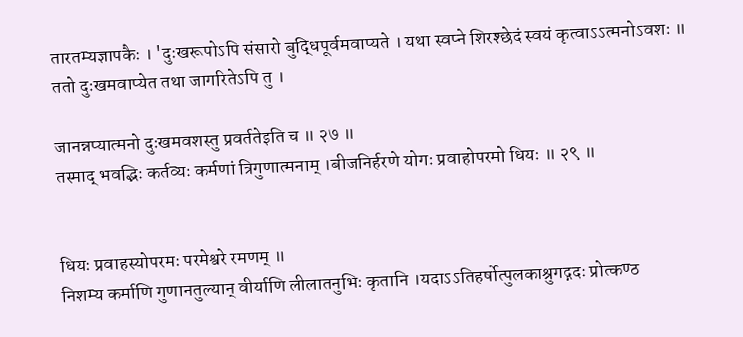तारतम्यज्ञापकैः । 'दुःखरूपोऽपि संसारो बुद्धिपूर्वमवाप्यते । यथा स्वप्ने शिरश्छेदं स्वयं कृत्वाऽऽत्मनोऽवशः ॥ ततो दुःखमवाप्येत तथा जागरितेऽपि तु ।

जानन्नप्यात्मनो दुःखमवशस्तु प्रवर्ततेइति च ॥ २७ ॥
तस्माद् भवद्भिः कर्तव्यः कर्मणां त्रिगुणात्मनाम् ।बीजनिर्हरणे योगः प्रवाहोपरमो धियः ॥ २९ ॥


धियः प्रवाहस्योपरमः परमेश्वरे रमणम् ॥
निशम्य कर्माणि गुणानतुल्यान् वीर्याणि लीलातनुभिः कृतानि ।यदाऽऽतिहर्षोत्पुलकाश्रुगद्गदः प्रोत्कण्ठ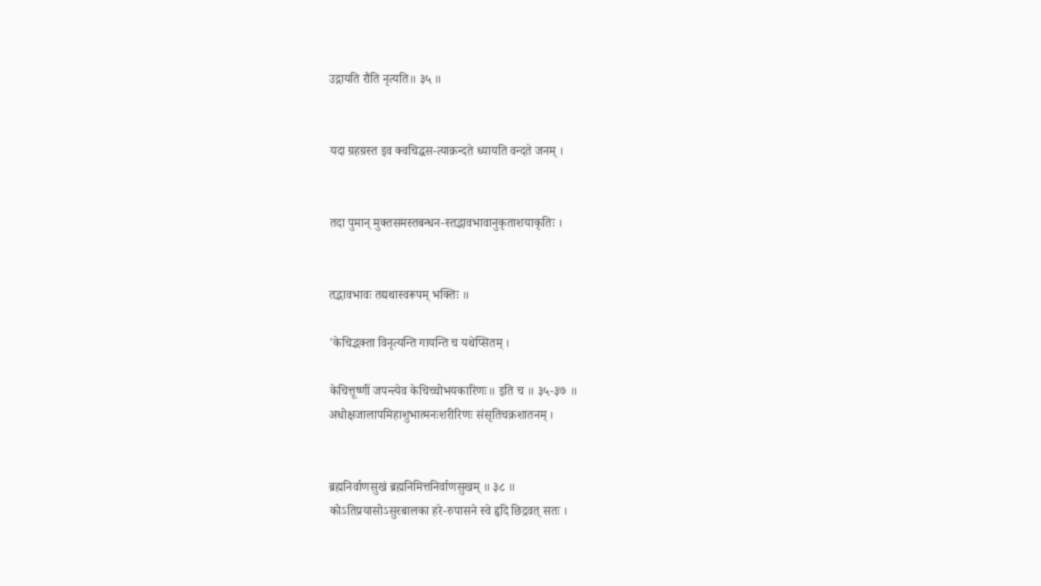उद्गायति रौति नृत्यति॥ ३५ ॥


यदा ग्रहग्रस्त इव क्वचिद्धस-त्याक्रन्दते ध्यायति वन्दते जनम् ।


तदा पुमान् मुक्तसमस्तबन्धन-स्तद्भावभावानुकृताशयाकृतिः ।


तद्भावभावः तद्यथास्वरूपम् भक्तिः ॥

'केचिद्भक्ता विनृत्यन्ति गायन्ति च यथेप्सितम् ।

केचित्तूष्णीं जपन्त्येव केचिच्चोभयकारिणः॥ इति च ॥ ३५-३७ ॥
अधोक्षजालापमिहाशुभात्मनःशरीरिणः संसृतिचक्रशातनम् ।


ब्रह्मनिर्वाणसुखं ब्रह्मनिमित्तनिर्वाणसुखम् ॥ ३८ ॥
कोऽतिप्रयासोऽसुरबालका हरे-रुपासने स्वे हृदि छिद्रवत् सतः ।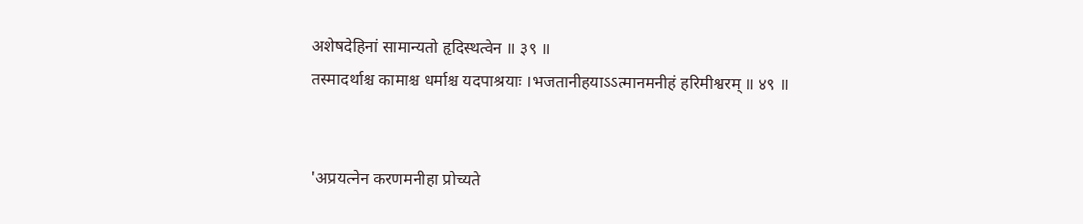अशेषदेहिनां सामान्यतो हृदिस्थत्वेन ॥ ३९ ॥
तस्मादर्थाश्च कामाश्च धर्माश्च यदपाश्रयाः ।भजतानीहयाऽऽत्मानमनीहं हरिमीश्वरम् ॥ ४९ ॥


'अप्रयत्नेन करणमनीहा प्रोच्यते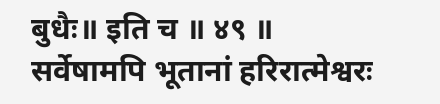बुधैः॥ इति च ॥ ४९ ॥
सर्वेषामपि भूतानां हरिरात्मेश्वरः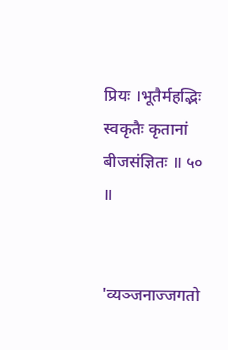प्रियः ।भूतैर्महद्भिः स्वकृतैः कृतानां बीजसंज्ञितः ॥ ५० ॥


'व्यञ्जनाज्जगतो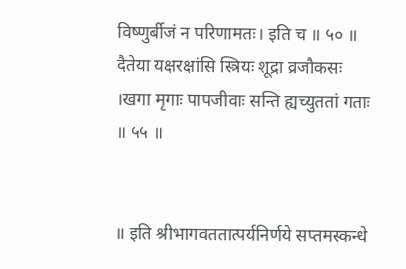विष्णुर्बीजं न परिणामतः। इति च ॥ ५० ॥
दैतेया यक्षरक्षांसि स्त्रियः शूद्रा व्रजौकसः ।खगा मृगाः पापजीवाः सन्ति ह्यच्युततां गताः ॥ ५५ ॥


॥ इति श्रीभागवततात्पर्यनिर्णये सप्तमस्कन्धे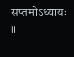सप्तमोऽध्यायः ॥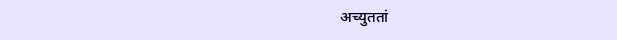अच्युततां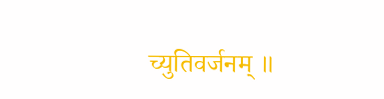च्युतिवर्जनम् ॥